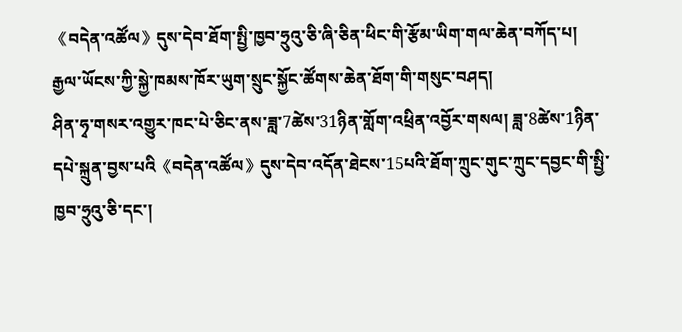《བདེན་འཚོལ》དུས་དེབ་ཐོག་སྤྱི་ཁྱབ་ཧྲུའུ་ཅི་ཞི་ཅིན་ཕིང་གི་རྩོམ་ཡིག་གལ་ཆེན་བཀོད་པ།
རྒྱལ་ཡོངས་ཀྱི་སྐྱེ་ཁམས་ཁོར་ཡུག་སྲུང་སྐྱོང་ཚོགས་ཆེན་ཐོག་གི་གསུང་བཤད།
ཤིན་ཧྭ་གསར་འགྱུར་ཁང་པེ་ཅིང་ནས་ཟླ་7ཚེས་31ཉིན་གློག་འཕྲིན་འབྱོར་གསལ། ཟླ་8ཚེས་1ཉིན་དཔེ་སྐྲུན་བྱས་པའི《བདེན་འཚོལ》དུས་དེབ་འདོན་ཐེངས་15པའི་ཐོག་ཀྲུང་གུང་ཀྲུང་དབྱང་གི་སྤྱི་ཁྱབ་ཧྲུའུ་ཅི་དང་།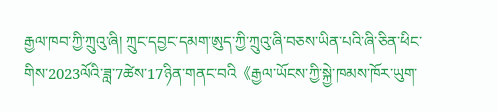རྒྱལ་ཁབ་ཀྱི་ཀྲུའུ་ཞི། ཀྲུང་དབྱང་དམག་ཨུད་ཀྱི་ཀྲུའུ་ཞི་བཅས་ཡིན་པའི་ཞི་ཅིན་ཕིང་གིས་2023ལོའི་ཟླ་7ཚེས་17ཉིན་གནང་བའི《རྒྱལ་ཡོངས་ཀྱི་སྐྱེ་ཁམས་ཁོར་ཡུག་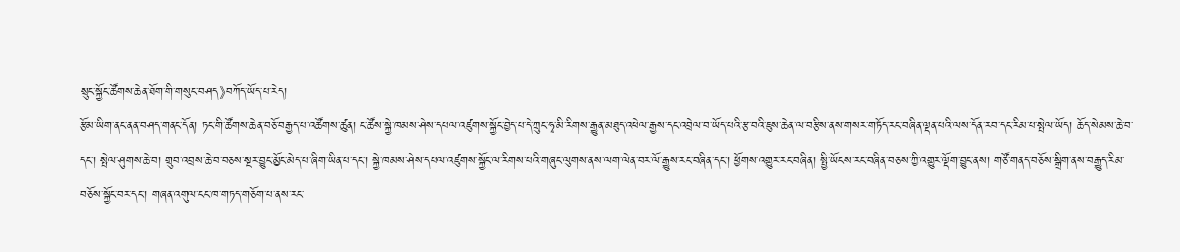སྲུང་སྐྱོང་ཚོགས་ཆེན་ཐོག་གི་གསུང་བཤད》བཀོད་ཡོད་པ་རེད།
རྩོམ་ཡིག་ནང་ནན་བཤད་གནང་དོན། ཏང་གི་ཚོགས་ཆེན་བཅོ་བརྒྱད་པ་འཚོགས་ཚུན། ང་ཚོས་སྐྱེ་ཁམས་ཤེས་དཔལ་འཛུགས་སྐྱོང་བྱེད་པ་དེ་ཀྲུང་ཧྭ་མི་རིགས་རྒྱུན་མཐུད་འཕེལ་རྒྱས་དང་འབྲེལ་བ་ཡོད་པའི་རྩ་བའི་ཇུས་ཆེན་ལ་བརྩིས་ནས་གསར་གཏོད་རང་བཞིན་ལྡན་པའི་ལས་དོན་རབ་དང་རིམ་པ་སྤེལ་ཡོད། ཆོད་སེམས་ཆེ་བ་དང་། སྤེལ་ཤུགས་ཆེ་བ། གྲུབ་འབྲས་ཆེ་བ་བཅས་སྔར་བྱུང་མྱོང་མེད་པ་ཞིག་ཡིན་པ་དང་། སྐྱེ་ཁམས་ཤེས་དཔལ་འཛུགས་སྐྱོང་ལ་རིགས་པའི་གཞུང་ལུགས་ནས་ལག་ལེན་བར་ལོ་རྒྱུས་རང་བཞིན་དང་། ཕྱོགས་འགྱུར་རང་བཞིན། སྤྱི་ཡོངས་རང་བཞིན་བཅས་ཀྱི་འགྱུར་ལྡོག་བྱུང་ནས། གཙོ་གནད་བཅོས་སྒྲིག་ནས་བརྒྱུད་རིམ་བཅོས་སྐྱོང་བར་དང་། གཞན་འགུལ་ངང་ཁ་གཏད་གཅོག་པ་ནས་རང་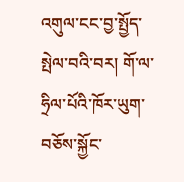འགུལ་ངང་བྱ་སྤྱོད་སྤེལ་བའི་བར། གོ་ལ་ཧྲིལ་པོའི་ཁོར་ཡུག་བཅོས་སྐྱོང་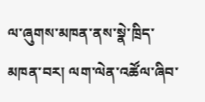ལ་ཞུགས་མཁན་ནས་སྣེ་ཁྲིད་མཁན་བར། ལག་ལེན་འཚོལ་ཞིབ་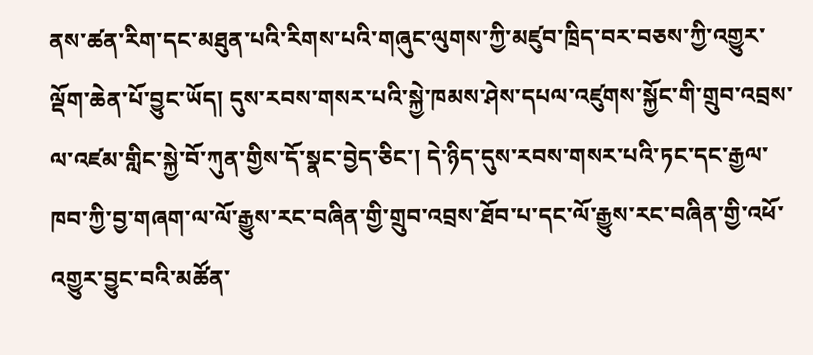ནས་ཚན་རིག་དང་མཐུན་པའི་རིགས་པའི་གཞུང་ལུགས་ཀྱི་མཛུབ་ཁྲིད་བར་བཅས་ཀྱི་འགྱུར་ལྡོག་ཆེན་པོ་བྱུང་ཡོད། དུས་རབས་གསར་པའི་སྐྱེ་ཁམས་ཤེས་དཔལ་འཛུགས་སྐྱོང་གི་གྲུབ་འབྲས་ལ་འཛམ་གླིང་སྐྱེ་བོ་ཀུན་གྱིས་དོ་སྣང་བྱེད་ཅིང་། དེ་ཉིད་དུས་རབས་གསར་པའི་ཏང་དང་རྒྱལ་ཁབ་ཀྱི་བྱ་གཞག་ལ་ལོ་རྒྱུས་རང་བཞིན་གྱི་གྲུབ་འབྲས་ཐོབ་པ་དང་ལོ་རྒྱུས་རང་བཞིན་གྱི་འཕོ་འགྱུར་བྱུང་བའི་མཚོན་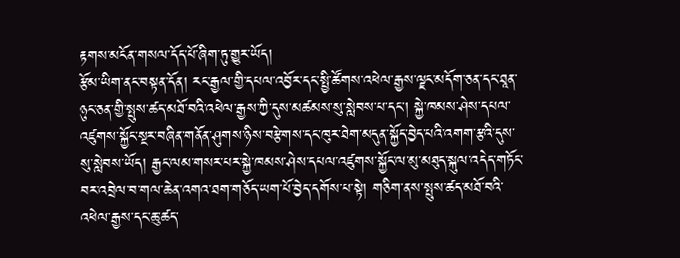རྟགས་མངོན་གསལ་དོད་པོ་ཞིག་ཏུ་གྱུར་ཡོད།
རྩོམ་ཡིག་ནང་བསྟན་དོན། རང་རྒྱལ་གྱི་དཔལ་འབྱོར་དང་སྤྱི་ཚོགས་འཕེལ་རྒྱས་ལྗང་མདོག་ཅན་དང་ཐཱན་ཉུང་ཅན་གྱི་སྤུས་ཚད་མཐོ་བའི་འཕེལ་རྒྱས་ཀྱི་དུས་མཚམས་སུ་སླེབས་པ་དང་། སྐྱེ་ཁམས་ཤེས་དཔལ་འཛུགས་སྐྱོང་སྔར་བཞིན་གནོན་ཤུགས་ཉིས་བརྩེགས་དང་ཁུར་ཐེག་མདུན་སྐྱོད་བྱེད་པའི་འགག་རྩའི་དུས་སུ་སླེབས་ཡོད། རྒྱང་ལམ་གསར་པར་སྐྱེ་ཁམས་ཤེས་དཔལ་འཛུགས་སྐྱོང་ལ་མུ་མཐུད་སྐུལ་འདེད་གཏོང་བར་འབྲེལ་བ་གལ་ཆེན་འགའ་ཐག་གཅོད་ཡག་པོ་བྱེད་དགོས་པ་སྟེ། གཅིག་ནས་སྤུས་ཚད་མཐོ་བའི་འཕེལ་རྒྱས་དང་ཆུ་ཚད་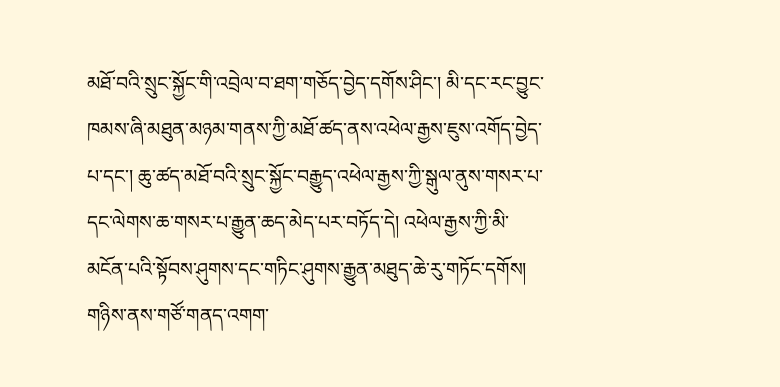མཐོ་བའི་སྲུང་སྐྱོང་གི་འབྲེལ་བ་ཐག་གཅོད་བྱེད་དགོས་ཤིང་། མི་དང་རང་བྱུང་ཁམས་ཞི་མཐུན་མཉམ་གནས་ཀྱི་མཐོ་ཚད་ནས་འཕེལ་རྒྱས་ཇུས་འགོད་བྱེད་པ་དང་། ཆུ་ཚད་མཐོ་བའི་སྲུང་སྐྱོང་བརྒྱུད་འཕེལ་རྒྱས་ཀྱི་སྒུལ་ནུས་གསར་པ་དང་ལེགས་ཆ་གསར་པ་རྒྱུན་ཆད་མེད་པར་བཏོད་དེ། འཕེལ་རྒྱས་ཀྱི་མི་མངོན་པའི་སྟོབས་ཤུགས་དང་གཏིང་ཤུགས་རྒྱུན་མཐུད་ཆེ་རུ་གཏོང་དགོས། གཉིས་ནས་གཙོ་གནད་འགག་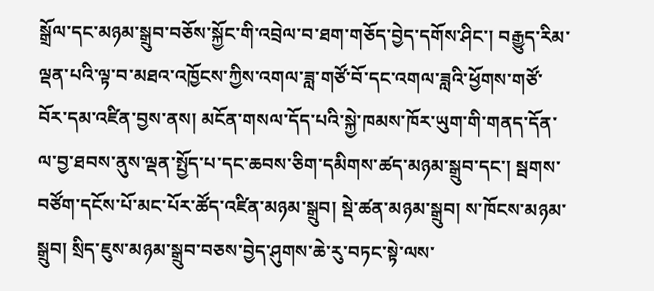སྒྲོལ་དང་མཉམ་སྒྲུབ་བཅོས་སྐྱོང་གི་འབྲེལ་བ་ཐག་གཅོད་བྱེད་དགོས་ཤིང་། བརྒྱུད་རིམ་ལྡན་པའི་ལྟ་བ་མཐའ་འཁྱོངས་ཀྱིས་འགལ་ཟླ་གཙོ་བོ་དང་འགལ་ཟླའི་ཕྱོགས་གཙོ་བོར་དམ་འཛིན་བྱས་ནས། མངོན་གསལ་དོད་པའི་སྐྱེ་ཁམས་ཁོར་ཡུག་གི་གནད་དོན་ལ་བྱ་ཐབས་ནུས་ལྡན་སྤྱོད་པ་དང་ཆབས་ཅིག་དམིགས་ཚད་མཉམ་སྒྲུབ་དང་། སྦགས་བཙོག་དངོས་པོ་མང་པོར་ཚོད་འཛིན་མཉམ་སྒྲུབ། སྡེ་ཚན་མཉམ་སྒྲུབ། ས་ཁོངས་མཉམ་སྒྲུབ། སྲིད་ཇུས་མཉམ་སྒྲུབ་བཅས་བྱེད་ཤུགས་ཆེ་རུ་བཏང་སྟེ་ལས་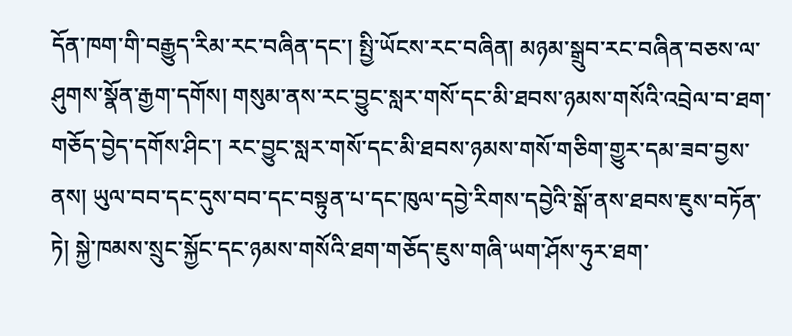དོན་ཁག་གི་བརྒྱུད་རིམ་རང་བཞིན་དང་། སྤྱི་ཡོངས་རང་བཞིན། མཉམ་སྒྲུབ་རང་བཞིན་བཅས་ལ་ཤུགས་སྣོན་རྒྱག་དགོས། གསུམ་ནས་རང་བྱུང་སླར་གསོ་དང་མི་ཐབས་ཉམས་གསོའི་འབྲེལ་བ་ཐག་གཅོད་བྱེད་དགོས་ཤིང་། རང་བྱུང་སླར་གསོ་དང་མི་ཐབས་ཉམས་གསོ་གཅིག་གྱུར་དམ་ཟབ་བྱས་ནས། ཡུལ་བབ་དང་དུས་བབ་དང་བསྟུན་པ་དང་ཁུལ་དབྱེ་རིགས་དབྱེའི་སྒོ་ནས་ཐབས་ཇུས་བཏོན་ཏེ། སྐྱེ་ཁམས་སྲུང་སྐྱོང་དང་ཉམས་གསོའི་ཐག་གཅོད་ཇུས་གཞི་ཡག་ཤོས་ཧུར་ཐག་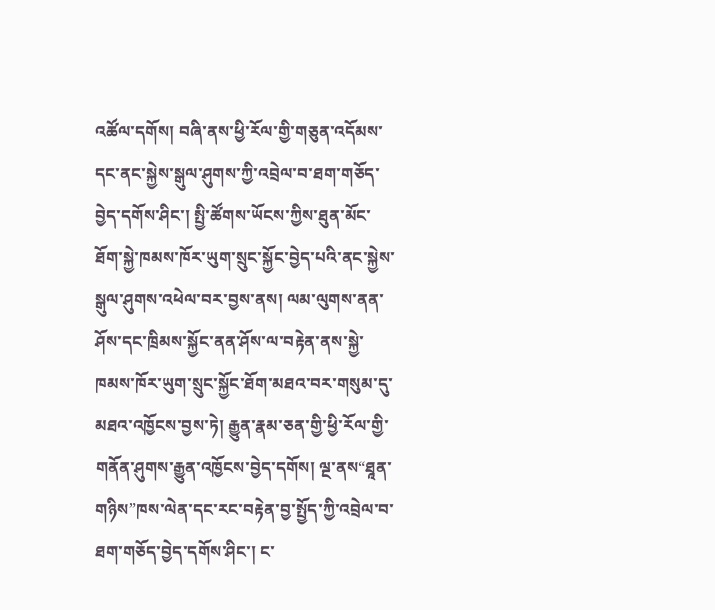འཚོལ་དགོས། བཞི་ནས་ཕྱི་རོལ་གྱི་གཅུན་འདོམས་དང་ནང་སྐྱེས་སྒུལ་ཤུགས་ཀྱི་འབྲེལ་བ་ཐག་གཅོད་བྱེད་དགོས་ཤིང་། སྤྱི་ཚོགས་ཡོངས་ཀྱིས་ཐུན་མོང་ཐོག་སྐྱེ་ཁམས་ཁོར་ཡུག་སྲུང་སྐྱོང་བྱེད་པའི་ནང་སྐྱེས་སྒུལ་ཤུགས་འཕེལ་བར་བྱས་ནས། ལམ་ལུགས་ནན་ཤོས་དང་ཁྲིམས་སྐྱོང་ནན་ཤོས་ལ་བརྟེན་ནས་སྐྱེ་ཁམས་ཁོར་ཡུག་སྲུང་སྐྱོང་ཐོག་མཐའ་བར་གསུམ་དུ་མཐའ་འཁྱོངས་བྱས་ཏེ། རྒྱུན་རྣམ་ཅན་གྱི་ཕྱི་རོལ་གྱི་གནོན་ཤུགས་རྒྱུན་འཁྱོངས་བྱེད་དགོས། ལྔ་ནས“ཐཱན་གཉིས”ཁས་ལེན་དང་རང་བརྟེན་བྱ་སྤྱོད་ཀྱི་འབྲེལ་བ་ཐག་གཅོད་བྱེད་དགོས་ཤིང་། ང་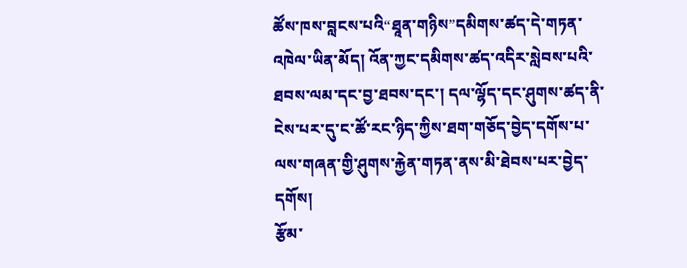ཚོས་ཁས་བླངས་པའི“ཐཱན་གཉིས”དམིགས་ཚད་དེ་གཏན་འཁེལ་ཡིན་མོད། འོན་ཀྱང་དམིགས་ཚད་འདིར་སླེབས་པའི་ཐབས་ལམ་དང་བྱ་ཐབས་དང་། དལ་ལྷོད་དང་ཤུགས་ཚད་ནི་ངེས་པར་དུ་ང་ཚོ་རང་ཉིད་ཀྱིས་ཐག་གཅོད་བྱེད་དགོས་པ་ལས་གཞན་གྱི་ཤུགས་རྐྱེན་གཏན་ནས་མི་ཐེབས་པར་བྱེད་དགོས།
རྩོམ་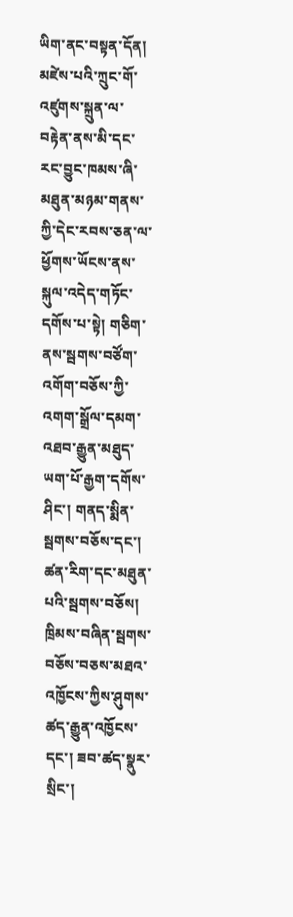ཡིག་ནང་བསྟན་དོན། མཛེས་པའི་ཀྲུང་གོ་འཛུགས་སྐྲུན་ལ་བརྟེན་ནས་མི་དང་རང་བྱུང་ཁམས་ཞི་མཐུན་མཉམ་གནས་ཀྱི་དེང་རབས་ཅན་ལ་ཕྱོགས་ཡོངས་ནས་སྐུལ་འདེད་གཏོང་དགོས་པ་སྟེ། གཅིག་ནས་སྦགས་བཙོག་འགོག་བཅོས་ཀྱི་འགག་སྒྲོལ་དམག་འཐབ་རྒྱུན་མཐུད་ཡག་པོ་རྒྱག་དགོས་ཤིང་། གནད་སྨིན་སྦགས་བཅོས་དང་། ཚན་རིག་དང་མཐུན་པའི་སྦགས་བཅོས། ཁྲིམས་བཞིན་སྦགས་བཅོས་བཅས་མཐའ་འཁྱོངས་ཀྱིས་ཤུགས་ཚད་རྒྱུན་འཁྱོངས་དང་། ཟབ་ཚད་སྣུར་སྲིང་།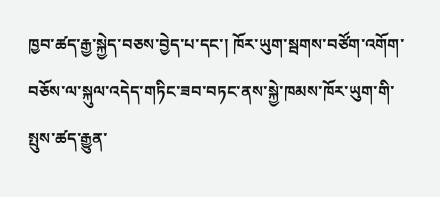ཁྱབ་ཚད་རྒྱ་སྐྱེད་བཅས་བྱེད་པ་དང་། ཁོར་ཡུག་སྦགས་བཙོག་འགོག་བཅོས་ལ་སྐུལ་འདེད་གཏིང་ཟབ་བཏང་ནས་སྐྱེ་ཁམས་ཁོར་ཡུག་གི་སྤུས་ཚད་རྒྱུན་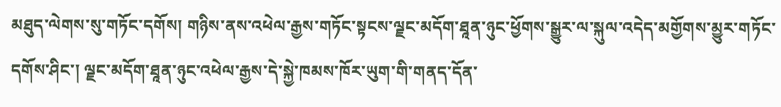མཐུད་ལེགས་སུ་གཏོང་དགོས། གཉིས་ནས་འཕེལ་རྒྱས་གཏོང་སྟངས་ལྗང་མདོག་ཐཱན་ཉུང་ཕྱོགས་སྒྱུར་ལ་སྐུལ་འདེད་མགྱོགས་མྱུར་གཏོང་དགོས་ཤིང་། ལྗང་མདོག་ཐཱན་ཉུང་འཕེལ་རྒྱས་དེ་སྐྱེ་ཁམས་ཁོར་ཡུག་གི་གནད་དོན་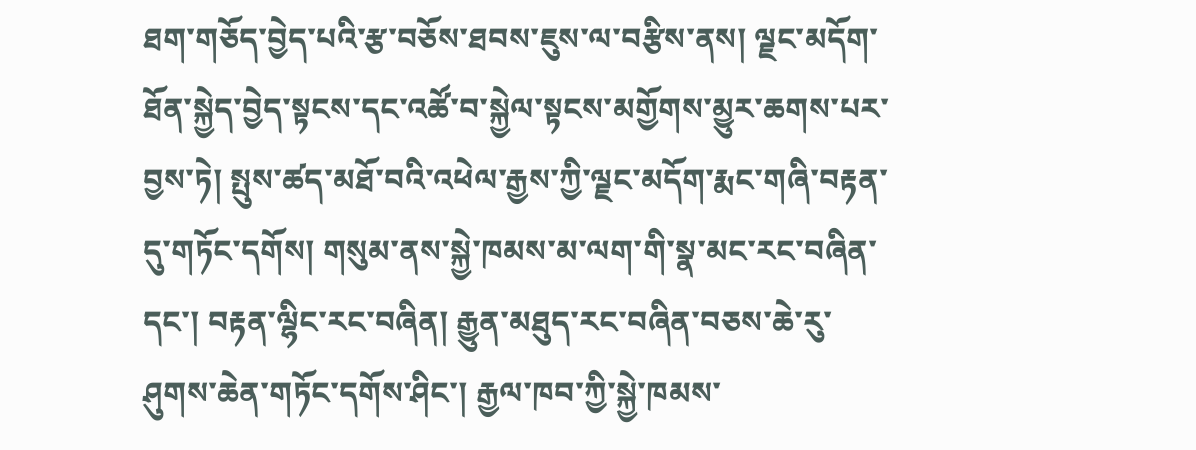ཐག་གཅོད་བྱེད་པའི་རྩ་བཅོས་ཐབས་ཇུས་ལ་བརྩིས་ནས། ལྗང་མདོག་ཐོན་སྐྱེད་བྱེད་སྟངས་དང་འཚོ་བ་སྐྱེལ་སྟངས་མགྱོགས་མྱུར་ཆགས་པར་བྱས་ཏེ། སྤུས་ཚད་མཐོ་བའི་འཕེལ་རྒྱས་ཀྱི་ལྗང་མདོག་རྨང་གཞི་བརྟན་དུ་གཏོང་དགོས། གསུམ་ནས་སྐྱེ་ཁམས་མ་ལག་གི་སྣ་མང་རང་བཞིན་དང་། བརྟན་ལྷིང་རང་བཞིན། རྒྱུན་མཐུད་རང་བཞིན་བཅས་ཆེ་རུ་ཤུགས་ཆེན་གཏོང་དགོས་ཤིང་། རྒྱལ་ཁབ་ཀྱི་སྐྱེ་ཁམས་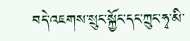བདེ་འཇགས་སྲུང་སྐྱོང་དང་ཀྲུང་ཧྭ་མི་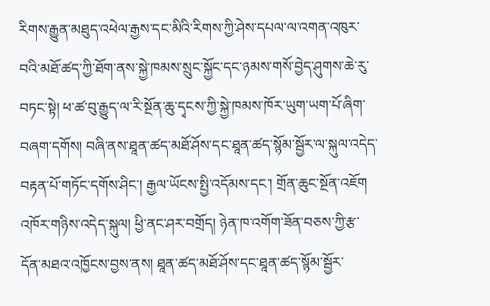རིགས་རྒྱུན་མཐུད་འཕེལ་རྒྱས་དང་མིའི་རིགས་ཀྱི་ཤེས་དཔལ་ལ་འགན་འཁུར་བའི་མཐོ་ཚད་ཀྱི་ཐོག་ནས་སྐྱེ་ཁམས་སྲུང་སྐྱོང་དང་ཉམས་གསོ་བྱེད་ཤུགས་ཆེ་རུ་བཏང་སྟེ། ཕ་ཚ་བུ་རྒྱུད་ལ་རི་སྔོན་ཆུ་དྭངས་ཀྱི་སྐྱེ་ཁམས་ཁོར་ཡུག་ཡག་པོ་ཞིག་བཞག་དགོས། བཞི་ནས་ཐཱན་ཚད་མཐོ་ཤོས་དང་ཐཱན་ཚད་སྙོམ་སྦྱོར་ལ་སྐུལ་འདེད་བརྟན་པོ་གཏོང་དགོས་ཤིང་། རྒྱལ་ཡོངས་སྤྱི་འདོམས་དང་། གྲོན་ཆུང་སྔོན་འཇོག འཁོར་གཉིས་འདེད་སྐུལ། ཕྱི་ནང་ཤར་བགྲོད། ཉེན་ཁ་འགོག་ཟོན་བཅས་ཀྱི་རྩ་དོན་མཐའ་འཁྱོངས་བྱས་ནས། ཐཱན་ཚད་མཐོ་ཤོས་དང་ཐཱན་ཚད་སྙོམ་སྦྱོར་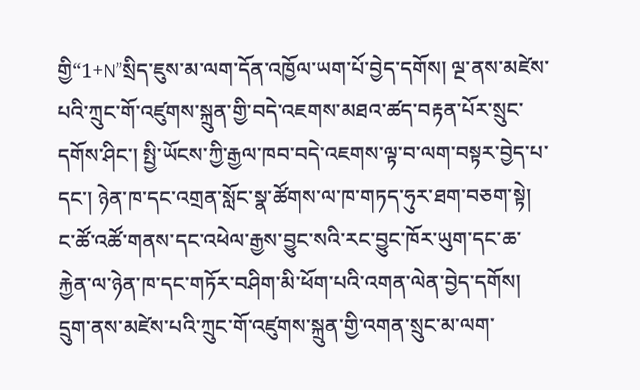གྱི“1+N”སྲིད་ཇུས་མ་ལག་དོན་འཁྱོལ་ཡག་པོ་བྱེད་དགོས། ལྔ་ནས་མཛེས་པའི་ཀྲུང་གོ་འཛུགས་སྐྲུན་གྱི་བདེ་འཇགས་མཐའ་ཚད་བརྟན་པོར་སྲུང་དགོས་ཤིང་། སྤྱི་ཡོངས་ཀྱི་རྒྱལ་ཁབ་བདེ་འཇགས་ལྟ་བ་ལག་བསྟར་བྱེད་པ་དང་། ཉེན་ཁ་དང་འགྲན་སློང་སྣ་ཚོགས་ལ་ཁ་གཏད་ཧུར་ཐག་བཅག་སྟེ། ང་ཚོ་འཚོ་གནས་དང་འཕེལ་རྒྱས་བྱུང་སའི་རང་བྱུང་ཁོར་ཡུག་དང་ཆ་རྐྱེན་ལ་ཉེན་ཁ་དང་གཏོར་བཤིག་མི་ཕོག་པའི་འགན་ལེན་བྱེད་དགོས། དྲུག་ནས་མཛེས་པའི་ཀྲུང་གོ་འཛུགས་སྐྲུན་གྱི་འགན་སྲུང་མ་ལག་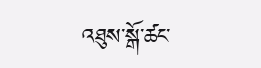འཐུས་སྒོ་ཚང་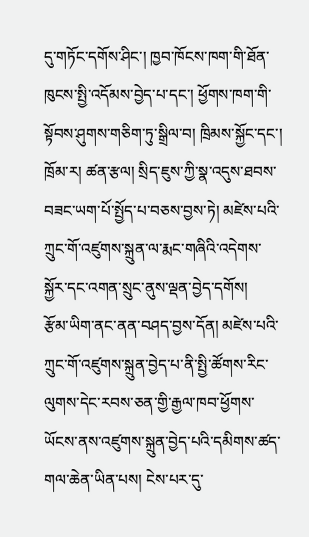དུ་གཏོང་དགོས་ཤིང་། ཁྱབ་ཁོངས་ཁག་གི་ཐོན་ཁུངས་སྤྱི་འདོམས་བྱེད་པ་དང་། ཕྱོགས་ཁག་གི་སྟོབས་ཤུགས་གཅིག་ཏུ་སྒྲིལ་བ། ཁྲིམས་སྐྱོང་དང་། ཁྲོམ་ར། ཚན་རྩལ། སྲིད་ཇུས་ཀྱི་སྣ་འདུས་ཐབས་བཟང་ཡག་པོ་སྤྱོད་པ་བཅས་བྱས་ཏེ། མཛེས་པའི་ཀྲུང་གོ་འཛུགས་སྐྲུན་ལ་རྨང་གཞིའི་འདེགས་སྐྱོར་དང་འགན་སྲུང་ནུས་ལྡན་བྱེད་དགོས།
རྩོམ་ཡིག་ནང་ནན་བཤད་བྱས་དོན། མཛེས་པའི་ཀྲུང་གོ་འཛུགས་སྐྲུན་བྱེད་པ་ནི་སྤྱི་ཚོགས་རིང་ལུགས་དེང་རབས་ཅན་གྱི་རྒྱལ་ཁབ་ཕྱོགས་ཡོངས་ནས་འཛུགས་སྐྲུན་བྱེད་པའི་དམིགས་ཚད་གལ་ཆེན་ཡིན་པས། ངེས་པར་དུ་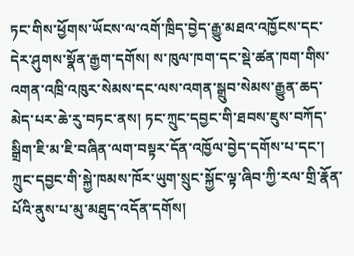ཏང་གིས་ཕྱོགས་ཡོངས་ལ་འགོ་ཁྲིད་བྱེད་རྒྱུ་མཐའ་འཁྱོངས་དང་དེར་ཤུགས་སྣོན་རྒྱག་དགོས། ས་ཁུལ་ཁག་དང་སྡེ་ཚན་ཁག་གིས་འགན་འཁྲི་འཁུར་སེམས་དང་ལས་འགན་སྒྲུབ་སེམས་རྒྱུན་ཆད་མེད་པར་ཆེ་རུ་བཏང་ནས། ཏང་ཀྲུང་དབྱང་གི་ཐབས་ཇུས་བཀོད་སྒྲིག་ཇི་མ་ཇི་བཞིན་ལག་བསྟར་དོན་འཁྱོལ་བྱེད་དགོས་པ་དང་། ཀྲུང་དབྱང་གི་སྐྱེ་ཁམས་ཁོར་ཡུག་སྲུང་སྐྱོང་ལྟ་ཞིབ་ཀྱི་རལ་གྲི་རྣོན་པོའི་ནུས་པ་མུ་མཐུད་འདོན་དགོས།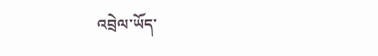འབྲེལ་ཡོད་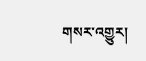གསར་འགྱུར།